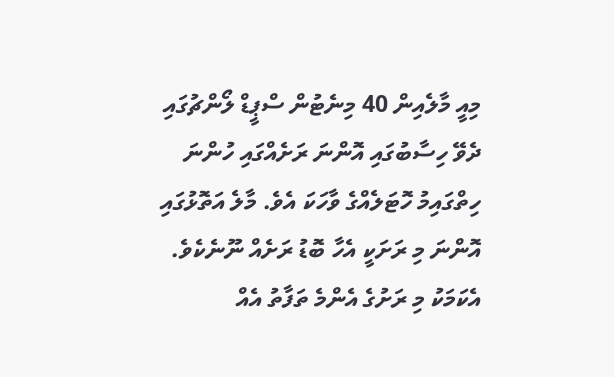މިއީ މާލެއިން 40 މިނެޓުން ސްޕީޑް ލޯންޗުގައި ދެވޭ ހިސާބުގައި އޮންނަ ރަށެއްގައި ހުންނަ ހިތްގައިމު ހޮޓަލެއްގެ ވާހަކަ އެވެ. މާލެ އަތޮޅުގައި އޮންނަ މި ރަށަކީ އެހާ ބޮޑު ރަށެއް ނޫނެކެވެ. އެކަމަކު މި ރަށުގެ އެންމެ ތަފާތު އެއް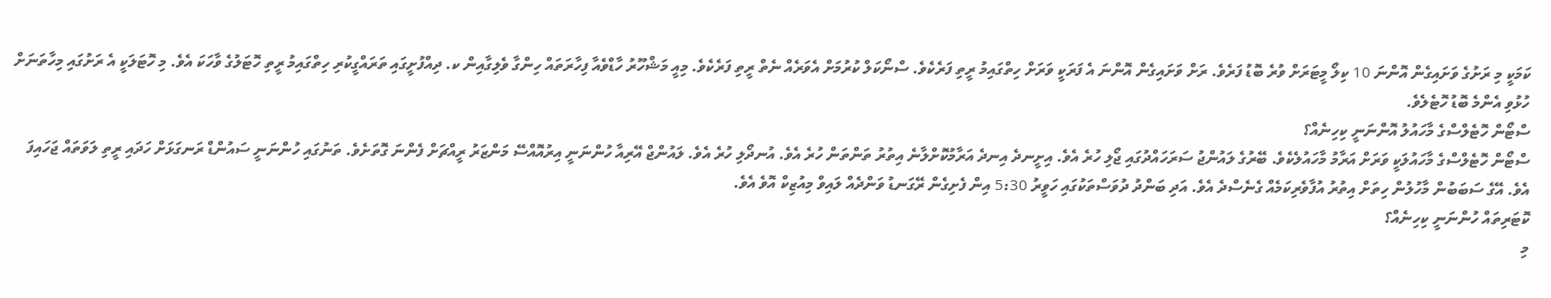ކަމަކީ މި ރަށުގެ ވަށައިގެން އޮންނަ 10 ކިލޯ މީޓަރަށް ވުރެ ބޮޑު ފަރެވެ. ރަށް ވަށައިގެން އޮންނަ އެ ފަރަކީ ވަރަށް ހިތްގައިމު ރީތި ފަރެކެވެ. ސްނޯކަލް ކުރުމަށް އެވަރެއް ނެތް ރީތި ފަރެކެވެ. މިއީ މަޝްހޫރު ހާޑްވެއާ ފިހާރަތައް ހިންގާ ވެލިގާއިން ކ. ދިއްފުށީގައި ތަރައްގީކުރި ހިތްގައިމު ރީތި ހޮޓަލުގެ ވާހަކަ އެވެ. މި ހޮޓަލަކީ އެ ރަށުގައި މިހާތަނަށް ހުޅުވި އެންމެ ބޮޑު ހޮޓެލެވެ.
ސްޓޯން ހޮޓެލްސްގެ މާހައުލު އޮންނަނީ ކިހިނެއް؟
ސްޓޯން ހޮޓެލްސްގެ މާހައުލަކީ ވަރަށް އަރާމު މާހައުލެކެވެ. ބޭރުގެ ލައުންޖު ސަރަހައްދުގައި ޖޯލި ހުރެ އެވެ. އިށީނދެ އިނދެ އަރާމުކޮށްލާނެ އިތުރު ތަންތަން ހުރެ އެވެ. އުނދޯލި ހުރެ އެވެ. ލައުންޖް އޭރިއާ ހުންނަނީ އިރުއޮއްސޭ މަންޒަރު ރީއްޗަށް ފެންނަ ގޮތަށެވެ. ތަނުގައި ހުންނަނީ ސައުންޑް ރަނގަޅަށް ހަދައި ރީތި ލަވަތައް ޖަހައިފަ އެވެ. އޭގެ ސަބަބުން މާހުލުން ހިތަށް އިތުރު އުފާވެރިކަމެއް ގެނެސްދެ އެވެ. އަދި ބަންދު ދުވަސްތަކުގައި ހަވީރު 5:30 އިން ފެށިގެން ރޭގަނޑު ވަންދެއް ލައިވް މިއުޒިކް އޮވެ އެވެ.
ކޮޓަރިތައް ހުންނަނީ ކިހިނެއް؟
މި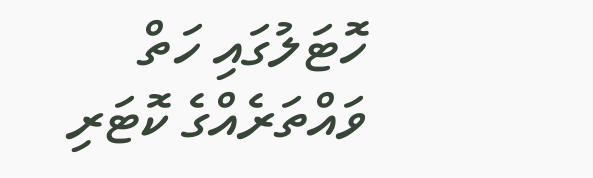ހޮޓަލުގައި ހަތް ވައްތަރެއްގެ ކޮޓަރި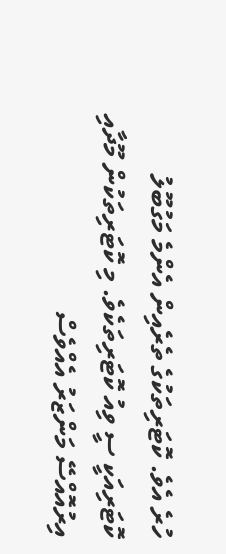ހުރެ އެވެ. ކޮޓަރިތަކުގެ ތެރެއިން އެންމެ މަގުބޫލު ކޮޓަރިއަކީ ސީ ވިއު ކޮޓަރިތަކެވެ. މި ކޮޓަރިތަކުން މޫދާއި އިރުއޮއްސޭ މަންޒަރު އެއްވެސް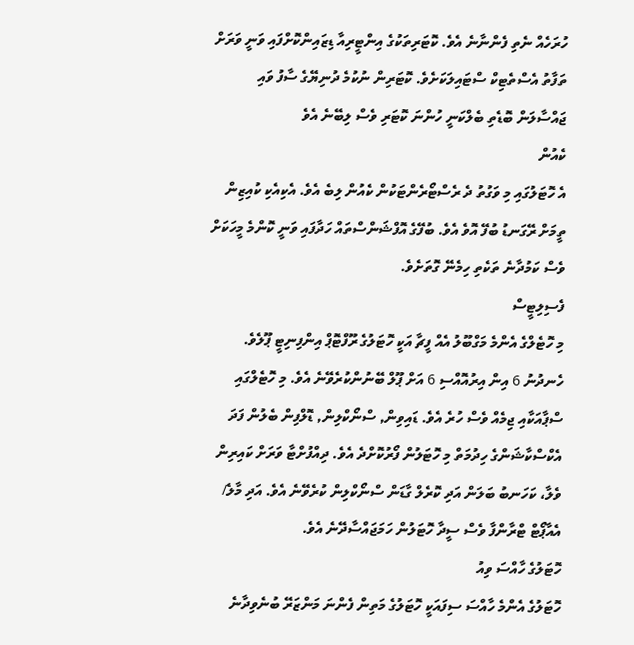ހުރަހެއް ނެތި ފެންނާނެ އެވެ. ކޮޓަރިތަކުގެ އިންޓީރިއާ ޑިޒައިންކޮށްފައި ވަނީ ވަރަށް ތަފާތު އެސްތެޓިކް ސްޓައިލަކަށެވެ. ކޮޓަރިން ނުކުމެ ދުނިޔޭގެ ސާފު ވައި ޖައްސާލަން ބޮޑެތި ބެލްކަނީ ހުންނަ ކޮޓަރި ވެސް ލިބޭނެ އެވެ
ކެއުން
އެ ހޮޓަލުގައި މި ވަގުތު ދެ ރެސްޓޯރެންޓަކުން ކެއުން ލިބެ އެވެ. އެކިއެކި ކުއިޒިން ތީމަށް ރޭގަނޑު ބުފޭ އޮވެ އެވެ. ބުފޭގެ އޮފްޝަންސްތައް ހަދާފައި ވަނީ ކޮންމެ މީހަކަށް ވެސް ކަމުދާނެ ތަކެތި ހިމެނޭ ގޮތަށެވެ.
ފެސިލިޓީސް
މި ހޮޓެލްގެ އެންމެ މަގްބޫލު އެއް ފީޗާ އަކީ ހޮޓަލުގެ ރޫފްޓޮޕް އިންފިނިޓީ ޕޫލެވެ. ހެނދުނު 6 އިން އިރުއޮއްސި 6 އަށް ޕޫލް ބޭނުންކުރެވޭނެ އެވެ. މި ހޮޓެލްގައި ސްޕާއަކާއި ޖިމެއް ވެސް ހުރެ އެވެ. ޑައިވިން, ސްނޯކްލިން, ޑޮލްފިން ބެލުން ފަދަ އެކްސްކާޝަންގެ ހިދުމަތް މި ހޮޓަލުން ފޯރުކޮށްދެ އެވެ. ދިއްފުށްޓާ ވަރަށް ކައިރިން ވެލާ، ކަހަނބު ބަލަން އަދި ކޮރެލް ގާޑަން ސްނޯކްލިން ކުރެވޭނެ އެވެ. އަދި މާލެ/ އެއާޕޯޓް ޓްރާންފާ ވެސް ސީދާ ހޮޓަލުން ހަމަޖައްސާދޭނެ އެވެ.
ހޮޓަލުގެ ހާއްސަ ވިއު
ހޮޓަލުގެ އެންމެ ހާއްސަ ސިފައަކީ ހޮޓަލުގެ މަތިން ފެންނަ މަންޒަރޭ ބުނެވިދާނެ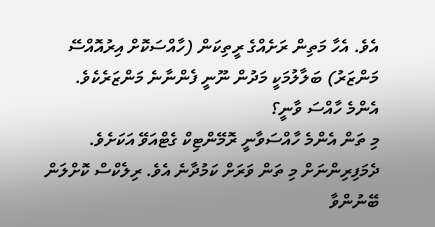އެވެ. އެހާ މަތިން ރަށެއްގެ ރީތިކަން (ހާއްސަކޮށް އިރުއޮއްސޭ މަންޒަރު) ބަލާލުމަކީ މަދުން ނޫނީ ފެންނާނެ މަންޒަރެކެވެ.
އެންމެ ހާއްސަ ވާނީ؟
މި ތަން އެންމެ ހާއްސަވާނީ ރޮމޭންޓިކް ގެޓްއަވޭ އަކަށެވެ. ދެމަފިރިންނަށް މި ތަން ވަރަށް ކަމުދާނެ އެވެ. ރިލެކްސް ކޮށްލަން ބޭނުންވާ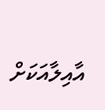އާއިލާއަކަށް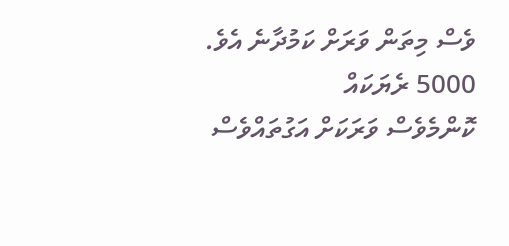ވެސް މިތަން ވަރަށް ކަމުދާނެ އެވެ.
5000 ރެޔަކައް
ކޮންމެވެސް ވަރަކަށް އަގުތައްވެސް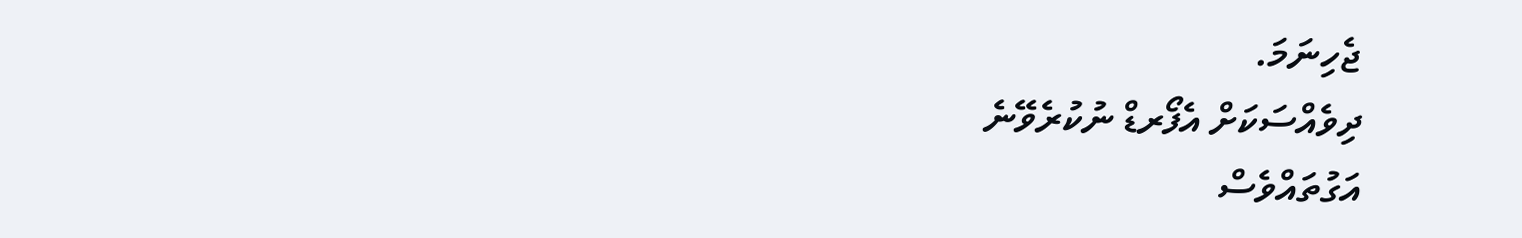ޖެހިނަމަ.
ދިވެއްސަކަށް އެފޯރޑް ނުކުރެވޭނެ
އަގުތައްވެސް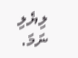ލިޔެލި ނަމަ.